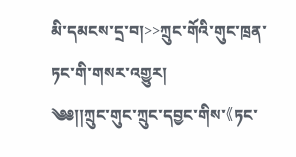མི་དམངས་དྲ་བ།>>ཀྲུང་གོའི་གུང་ཁྲན་ཏང་གི་གསར་འགྱུར།
༄༅།།ཀྲུང་གུང་ཀྲུང་དབྱང་གིས་《ཏང་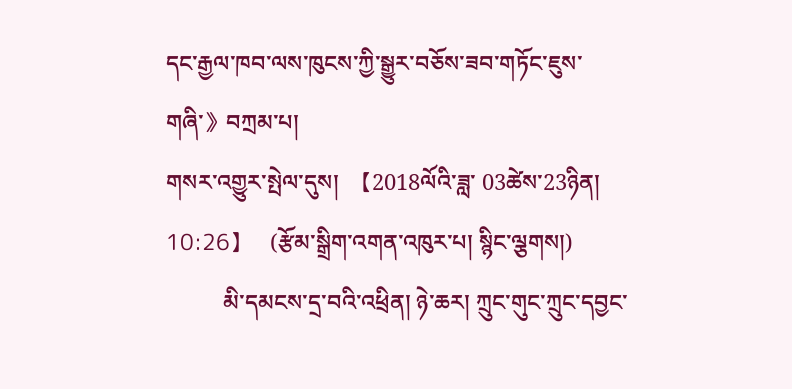དང་རྒྱལ་ཁབ་ལས་ཁུངས་ཀྱི་སྒྱུར་བཅོས་ཟབ་གཏོང་ཇུས་
གཞི་》བཀྲམ་པ།
གསར་འགྱུར་སྤེལ་དུས།  【2018ལོའི་ཟླ་ 03ཚེས་23ཉིན། 10:26】   (རྩོམ་སྒྲིག་འགན་འཁུར་པ། སྙིང་ལྕགས།)
          མི་དམངས་དྲ་བའི་འཕྲིན། ཉེ་ཆར། ཀྲུང་གུང་ཀྲུང་དབྱང་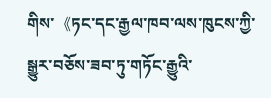གིས་《ཏང་དང་རྒྱལ་ཁབ་ལས་ཁུངས་ཀྱི་སྒྱུར་བཅོས་ཟབ་ཏུ་གཏོང་རྒྱུའི་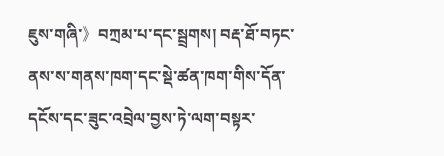ཇུས་གཞི་》བཀྲམ་པ་དང་སྦྲགས། བརྡ་ཐོ་བཏང་ནས་ས་གནས་ཁག་དང་སྡེ་ཚན་ཁག་གིས་དོན་དངོས་དང་ཟུང་འབྲེལ་བྱས་ཏེ་ལག་བསྟར་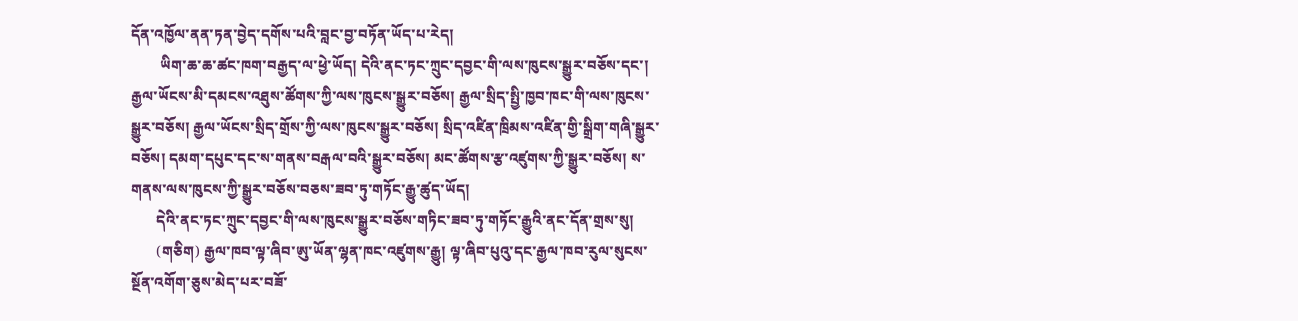དོན་འཁྱོལ་ནན་ཏན་བྱེད་དགོས་པའི་བླང་བྱ་བཏོན་ཡོད་པ་རེད།
        ཡིག་ཆ་ཆ་ཚང་ཁག་བརྒྱད་ལ་ཕྱེ་ཡོད། དེའི་ནང་ཏང་ཀྲུང་དབྱང་གི་ལས་ཁུངས་སྒྱུར་བཅོས་དང་། རྒྱལ་ཡོངས་མི་དམངས་འཐུས་ཚོགས་ཀྱི་ལས་ཁུངས་སྒྱུར་བཅོས། རྒྱལ་སྲིད་སྤྱི་ཁྱབ་ཁང་གི་ལས་ཁུངས་སྒྱུར་བཅོས། རྒྱལ་ཡོངས་སྲིད་གྲོས་ཀྱི་ལས་ཁུངས་སྒྱུར་བཅོས། སྲིད་འཛིན་ཁྲིམས་འཛིན་གྱི་སྒྲིག་གཞི་སྒྱུར་བཅོས། དམག་དཔུང་དང་ས་གནས་བརྒལ་བའི་སྒྱུར་བཅོས། མང་ཚོགས་རྩ་འཛུགས་ཀྱི་སྒྱུར་བཅོས། ས་གནས་ལས་ཁུངས་ཀྱི་སྒྱུར་བཅོས་བཅས་ཟབ་ཏུ་གཏོང་རྒྱུ་ཚུད་ཡོད།
       དེའི་ནང་ཏང་ཀྲུང་དབྱང་གི་ལས་ཁུངས་སྒྱུར་བཅོས་གཏིང་ཟབ་ཏུ་གཏོང་རྒྱུའི་ནང་དོན་གྲས་སུ།
       (གཅིག) རྒྱལ་ཁབ་ལྟ་ཞིབ་ཨུ་ཡོན་ལྷན་ཁང་འཛུགས་རྒྱུ། ལྟ་ཞིབ་པུའུ་དང་རྒྱལ་ཁབ་རུལ་སུངས་སྔོན་འགོག་ཅུས་མེད་པར་བཟོ་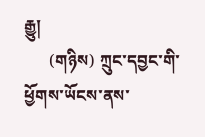རྒྱུ།
      (གཉིས) ཀྲུང་དབྱང་གི་ཕྱོགས་ཡོངས་ནས་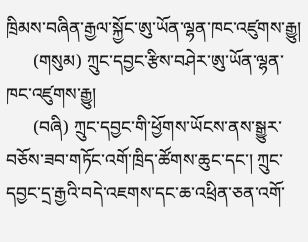ཁྲིམས་བཞིན་རྒྱལ་སྐྱོང་ཨུ་ཡོན་ལྷན་ཁང་འཛུགས་རྒྱུ།
      (གསུམ) ཀྲུང་དབྱང་རྩིས་བཤེར་ཨུ་ཡོན་ལྷན་ཁང་འཛུགས་རྒྱུ།
      (བཞི) ཀྲུང་དབྱང་གི་ཕྱོགས་ཡོངས་ནས་སྒྱུར་བཅོས་ཟབ་གཏོང་འགོ་ཁྲིད་ཚོགས་ཆུང་དང་། ཀྲུང་དབྱང་དྲ་རྒྱའི་བདེ་འཇགས་དང་ཆ་འཕྲིན་ཅན་འགོ་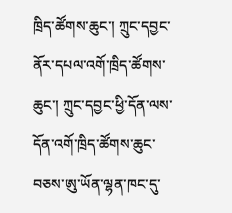ཁྲིད་ཚོགས་ཆུང་། ཀྲུང་དབྱང་ནོར་དཔལ་འགོ་ཁྲིད་ཚོགས་ཆུང་། ཀྲུང་དབྱང་ཕྱི་དོན་ལས་དོན་འགོ་ཁྲིད་ཚོགས་ཆུང་བཅས་ཨུ་ཡོན་ལྷན་ཁང་དུ་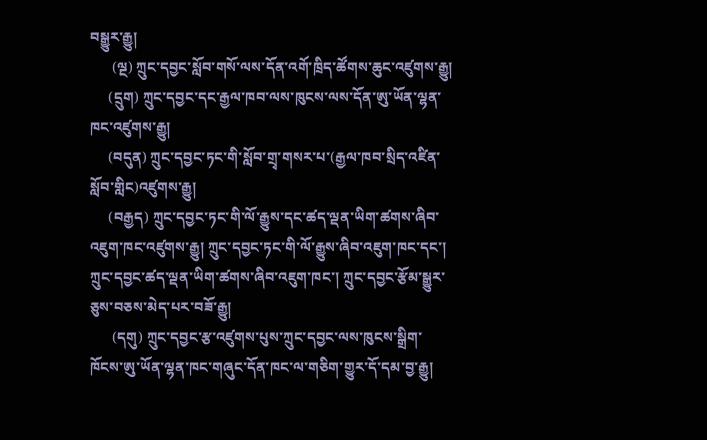བསྒྱུར་རྒྱུ།
      (ལྔ) ཀྲུང་དབྱང་སློབ་གསོ་ལས་དོན་འགོ་ཁྲིད་ཚོགས་ཆུང་འཛུགས་རྒྱུ།
     (དྲུག) ཀྲུང་དབྱང་དང་རྒྱལ་ཁབ་ལས་ཁུངས་ལས་དོན་ཨུ་ཡོན་ལྷན་ཁང་འཛུགས་རྒྱུ།
     (བདུན) ཀྲུང་དབྱང་ཏང་གི་སློབ་གྲྭ་གསར་པ་(རྒྱལ་ཁབ་སྲིད་འཛིན་སློབ་གླིང)འཛུགས་རྒྱུ།
     (བརྒྱད) ཀྲུང་དབྱང་ཏང་གི་ལོ་རྒྱུས་དང་ཚད་ལྡན་ཡིག་ཚགས་ཞིབ་འཇུག་ཁང་འཛུགས་རྒྱུ། ཀྲུང་དབྱང་ཏང་གི་ལོ་རྒྱུས་ཞིབ་འཇུག་ཁང་དང་། ཀྲུང་དབྱང་ཚད་ལྡན་ཡིག་ཚགས་ཞིབ་འཇུག་ཁང་། ཀྲུང་དབྱང་རྩོམ་སྒྱུར་ཅུས་བཅས་མེད་པར་བཟོ་རྒྱུ།
      (དགུ) ཀྲུང་དབྱང་རྩ་འཛུགས་པུས་ཀྲུང་དབྱང་ལས་ཁུངས་སྒྲིག་ཁོངས་ཨུ་ཡོན་ལྷན་ཁང་གཞུང་དོན་ཁང་ལ་གཅིག་གྱུར་དོ་དམ་བྱ་རྒྱུ།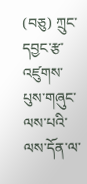(བཅུ) ཀྲུང་དབྱང་རྩ་འཛུགས་པུས་གཞུང་ལས་པའི་ལས་དོན་ལ་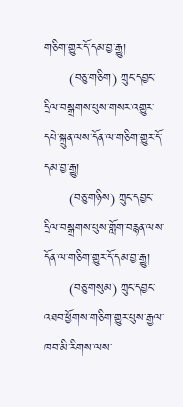གཅིག་གྱུར་དོ་དམ་བྱ་རྒྱུ།
      (བཅུ་གཅིག) ཀྲུང་དབྱང་དྲིལ་བསྒྲགས་པུས་གསར་འགྱུར་དཔེ་སྐྲུན་ལས་དོན་ལ་གཅིག་གྱུར་དོ་དམ་བྱ་རྒྱུ།
      (བཅུ་གཉིས) ཀྲུང་དབྱང་དྲིལ་བསྒྲགས་པུས་གློག་བརྙན་ལས་དོན་ལ་གཅིག་གྱུར་དོ་དམ་བྱ་རྒྱུ།
      (བཅུ་གསུམ) ཀྲུང་དབྱང་འཐབ་ཕྱོགས་གཅིག་གྱུར་པུས་རྒྱལ་ཁབ་མི་རིགས་ལས་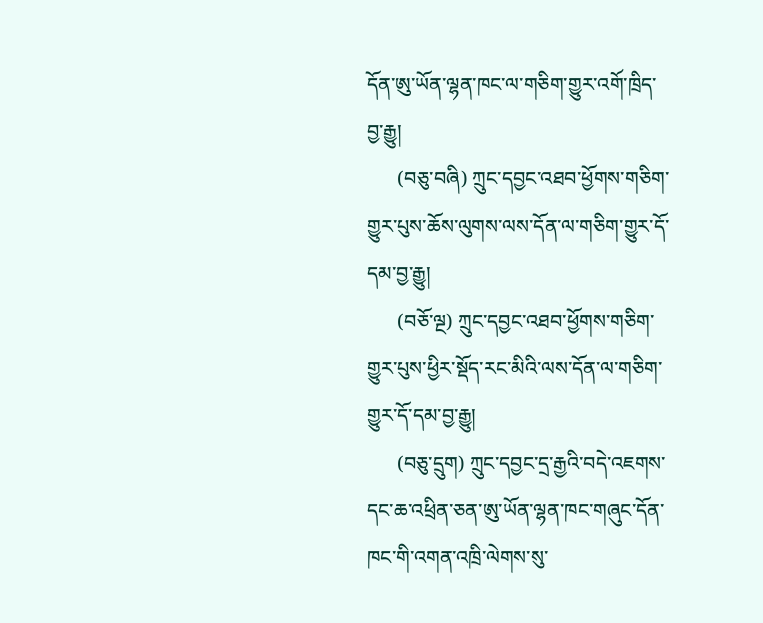དོན་ཨུ་ཡོན་ལྷན་ཁང་ལ་གཅིག་གྱུར་འགོ་ཁྲིད་བྱ་རྒྱུ།
      (བཅུ་བཞི) ཀྲུང་དབྱང་འཐབ་ཕྱོགས་གཅིག་གྱུར་པུས་ཆོས་ལུགས་ལས་དོན་ལ་གཅིག་གྱུར་དོ་དམ་བྱ་རྒྱུ།
      (བཅོ་ལྔ) ཀྲུང་དབྱང་འཐབ་ཕྱོགས་གཅིག་གྱུར་པུས་ཕྱིར་སྡོད་རང་མིའི་ལས་དོན་ལ་གཅིག་གྱུར་དོ་དམ་བྱ་རྒྱུ།
      (བཅུ་དྲུག) ཀྲུང་དབྱང་དྲ་རྒྱའི་བདེ་འཇགས་དང་ཆ་འཕྲིན་ཅན་ཨུ་ཡོན་ལྷན་ཁང་གཞུང་དོན་ཁང་གི་འགན་འཁྲི་ལེགས་སུ་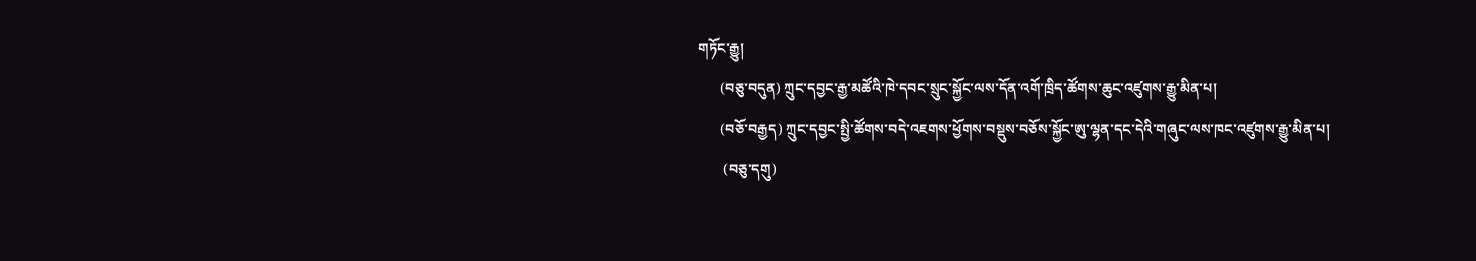གཏོང་རྒྱུ།
      (བཅུ་བདུན) ཀྲུང་དབྱང་རྒྱ་མཚོའི་ཁེ་དབང་སྲུང་སྐྱོང་ལས་དོན་འགོ་ཁྲིད་ཚོགས་ཆུང་འཛུགས་རྒྱུ་མིན་པ།
      (བཅོ་བརྒྱད) ཀྲུང་དབྱང་སྤྱི་ཚོགས་བདེ་འཇགས་ཕྱོགས་བསྡུས་བཅོས་སྐྱོང་ཨུ་ལྷན་དང་དེའི་གཞུང་ལས་ཁང་འཛུགས་རྒྱུ་མིན་པ།
       (བཅུ་དགུ)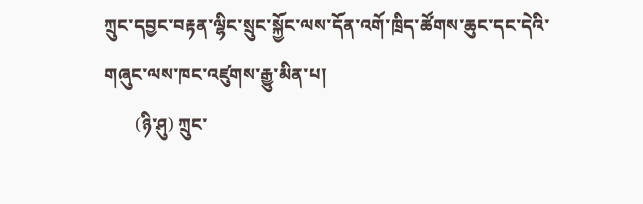ཀྲུང་དབྱང་བརྟན་ལྷིང་སྲུང་སྐྱོང་ལས་དོན་འགོ་ཁྲིད་ཚོགས་ཆུང་དང་དེའི་གཞུང་ལས་ཁང་འཛུགས་རྒྱུ་མིན་པ།
       (ཉི་ཤུ) ཀྲུང་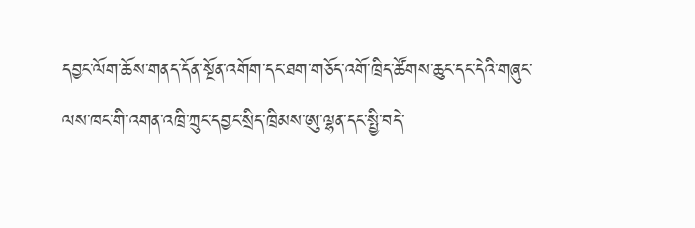དབྱང་ལོག་ཆོས་གནད་དོན་སྔོན་འགོག་དང་ཐག་གཅོད་འགོ་ཁྲིད་ཚོགས་ཆུང་དང་དེའི་གཞུང་ལས་ཁང་གི་འགན་འཁྲི་ཀྲུང་དབྱང་སྲིད་ཁྲིམས་ཨུ་ལྷན་དང་སྤྱི་བདེ་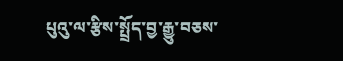པུའུ་ལ་རྩིས་སྤྲོད་བྱ་རྒྱུ་བཅས་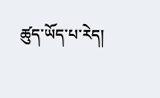ཚུད་ཡོད་པ་རེད།